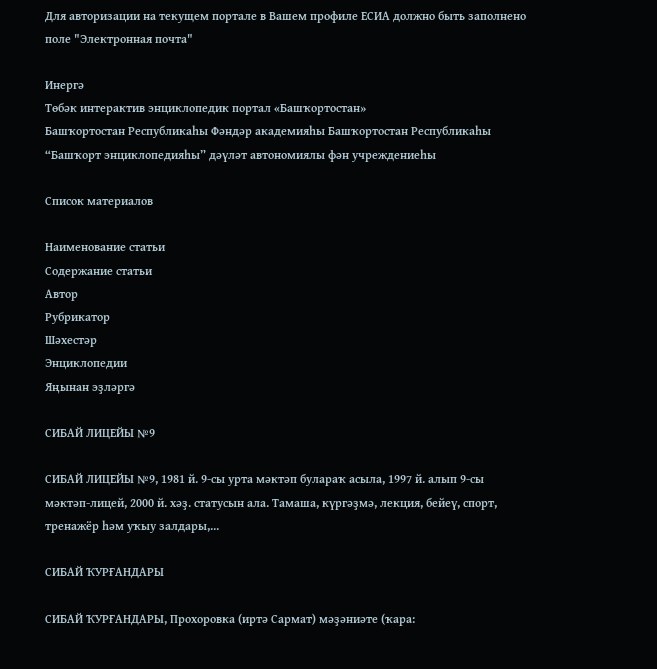Для авторизации на текущем портале в Вашем профиле ЕСИА должно быть заполнено поле "Электронная почта"

Инергə
Төбәк интерактив энциклопедик портал «Башҡортостан»
Башҡортостан Республикаһы Фәндәр академияһы Башҡортостан Республикаһы “Башҡорт энциклопедияһы” дәүләт автономиялы фән учреждениеһы

Список материалов

Наименование статьи
Содержание статьи
Автор
Рубрикатор
Шәхестәр
Энциклопедии
Яңынан эҙләргә

СИБАЙ ЛИЦЕЙЫ №9

СИБАЙ ЛИЦЕЙЫ №9, 1981 й. 9‑сы урта мәктәп булараҡ асыла, 1997 й. алып 9‑сы мәктәп‑лицей, 2000 й. хәҙ. статусын ала. Тамаша, күргәҙмә, лекция, бейеү, спорт, тренажёр һәм уҡыу залдары,...

СИБАЙ ҠУРҒАНДАРЫ

СИБАЙ ҠУРҒАНДАРЫ, Прохоровка (иртә Сармат) мәҙәниәте (ҡара: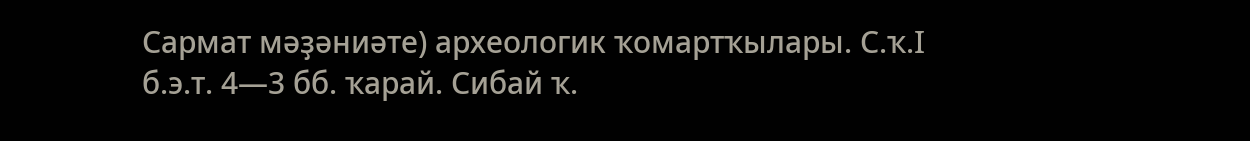Сармат мәҙәниәте) археологик ҡомартҡылары. С.ҡ.I б.э.т. 4—3 бб. ҡарай. Сибай ҡ.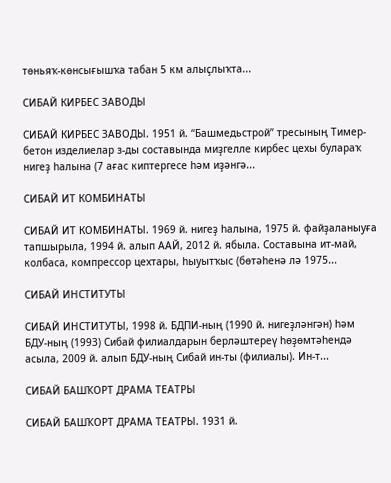төньяҡ‑көнсығышҡа табан 5 км алыҫлыҡта...

СИБАЙ КИРБЕС ЗАВОДЫ

СИБАЙ КИРБЕС ЗАВОДЫ. 1951 й. “Башмедьстрой” тресының Тимер- бетон изделиелар з‑ды составында миҙгелле кирбес цехы булараҡ нигеҙ һалына (7 ағас киптергесе һәм иҙәнгә...

СИБАЙ ИТ КОМБИНАТЫ

СИБАЙ ИТ КОМБИНАТЫ. 1969 й. нигеҙ һалына, 1975 й. файҙаланыуға тапшырыла, 1994 й. алып ААЙ, 2012 й. ябыла. Составына ит‑май, колбаса, компрессор цехтары, һыуытҡыс (бөтәһенә лә 1975...

СИБАЙ ИНСТИТУТЫ

СИБАЙ ИНСТИТУТЫ, 1998 й. БДПИ‑ның (1990 й. нигеҙләнгән) һәм БДУ‑ның (1993) Сибай филиалдарын берләштереү һөҙөмтәһендә асыла, 2009 й. алып БДУ‑ның Сибай ин‑ты (филиалы). Ин‑т...

СИБАЙ БАШҠОРТ ДРАМА ТЕАТРЫ

СИБАЙ БАШҠОРТ ДРАМА ТЕАТРЫ. 1931 й.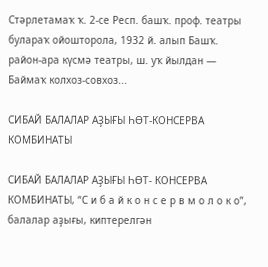Стәрлетамаҡ ҡ. 2‑се Респ. башҡ. проф. театры булараҡ ойошторола, 1932 й. алып Башҡ. район‑ара күсмә театры, ш. уҡ йылдан — Баймаҡ колхоз‑совхоз...

СИБАЙ БАЛАЛАР АҘЫҒЫ ҺӨТ-КОНСЕРВА КОМБИНАТЫ

СИБАЙ БАЛАЛАР АҘЫҒЫ ҺӨТ- КОНСЕРВА КОМБИНАТЫ, “С и б а й к о н с е р в м о л о к о”, балалар аҙығы, киптерелгән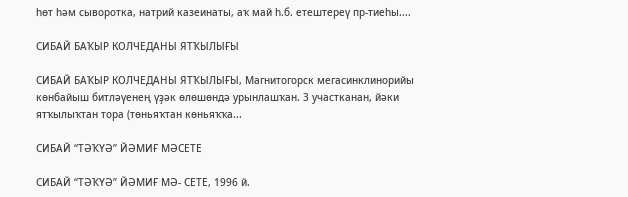һөт һәм сыворотка, натрий казеинаты, аҡ май һ.б. етештереү пр‑тиеһы....

СИБАЙ БАҠЫР КОЛЧЕДАНЫ ЯТҠЫЛЫҒЫ

СИБАЙ БАҠЫР КОЛЧЕДАНЫ ЯТҠЫЛЫҒЫ, Магнитогорск мегасинклинорийы көнбайыш битләүенең үҙәк өлөшөндә урынлашҡан. 3 участканан, йәки ятҡылыҡтан тора (төньяҡтан көньяҡҡа...

СИБАЙ “ТӘҠҮӘ” ЙӘМИҒ МӘСЕТЕ

СИБАЙ “ТӘҠҮӘ” ЙӘМИҒ МӘ- СЕТЕ, 1996 й.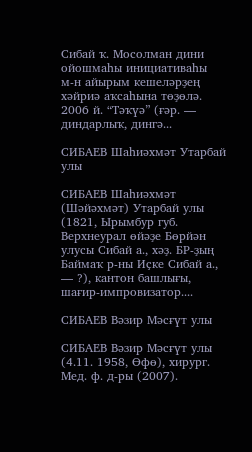Сибай ҡ. Мосолман дини ойошмаһы инициативаһы м‑н айырым кешеләрҙең хәйриә аҡсаһына төҙөлә. 2006 й. “Тәҡүә” (ғәр. — диндарлыҡ, дингә...

СИБАЕВ Шаһиәхмәт Утарбай улы

СИБАЕВ Шаһиәхмәт (Шәйәхмәт) Утарбай улы (1821, Ырымбур губ. Верхнеурал өйәҙе Бөрйән улусы Сибай а., хәҙ. БР‑ҙың Баймаҡ р‑ны Иҫке Сибай а., — ?), кантон башлығы, шағир‑импровизатор....

СИБАЕВ Вәзир Мәсғүт улы

СИБАЕВ Вәзир Мәсғүт улы (4.11. 1958, Өфө), хирург. Мед. ф. д‑ры (2007).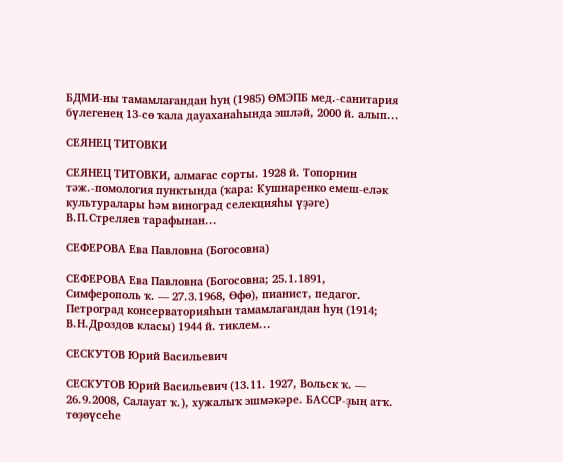БДМИ‑ны тамамлағандан һуң (1985) ӨМЭПБ мед.-санитария бүлегенең 13‑сө ҡала дауаханаһында эшләй, 2000 й. алып...

СЕЯНЕЦ ТИТОВКИ

СЕЯНЕЦ ТИТОВКИ, алмағас сорты. 1928 й. Топорнин тәж.‑помология пунктында (ҡара: Кушнаренко емеш‑еләк культуралары һәм виноград селекцияһы үҙәге) В.П.Стреляев тарафынан...

СЕФЕРОВА Ева Павловна (Богосовна)

СЕФЕРОВА Ева Павловна (Богосовна; 25.1.1891, Симферополь ҡ. — 27.3.1968, Өфө), пианист, педагог. Петроград консерваторияһын тамамлағандан һуң (1914; В.Н.Дроздов класы) 1944 й. тиклем...

СЕСКУТОВ Юрий Васильевич

СЕСКУТОВ Юрий Васильевич (13.11. 1927, Вольск ҡ. — 26.9.2008, Салауат ҡ.), хужалыҡ эшмәкәре. БАССР‑ҙың атҡ. төҙөүсеһе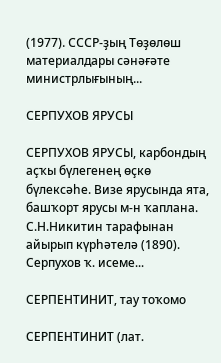(1977). СССР‑ҙың Төҙөлөш материалдары сәнәғәте министрлығының...

СЕРПУХОВ ЯРУСЫ

СЕРПУХОВ ЯРУСЫ, карбондың аҫҡы бүлегенең өҫкө бүлексәһе. Визе ярусында ята, башҡорт ярусы м‑н ҡаплана. С.Н.Никитин тарафынан айырып күрһәтелә (1890). Серпухов ҡ. исеме...

СЕРПЕНТИНИТ, тау тоҡомо

СЕРПЕНТИНИТ (лат.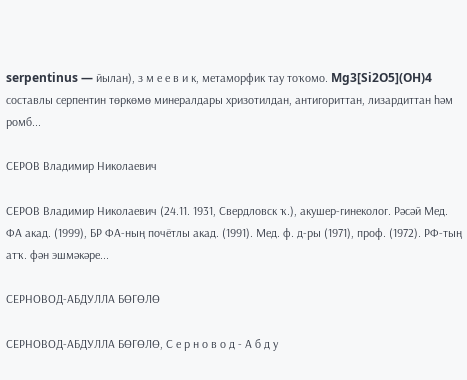serpentinus — йылан), з м е е в и к, метаморфик тау тоҡомо. Mg3[Si2O5](OH)4 составлы серпентин төркөмө минералдары хризотилдан, антигориттан, лизардиттан һәм ромб...

СЕРОВ Владимир Николаевич

СЕРОВ Владимир Николаевич (24.11. 1931, Свердловск ҡ.), акушер-гинеколог. Рәсәй Мед. ФА акад. (1999), БР ФА‑ның почётлы акад. (1991). Мед. ф. д‑ры (1971), проф. (1972). РФ‑тың атҡ. фән эшмәкәре...

СЕРНОВОД‑АБДУЛЛА БӨГӨЛӨ

СЕРНОВОД‑АБДУЛЛА БӨГӨЛӨ, С е р н о в о д ‑ А б д у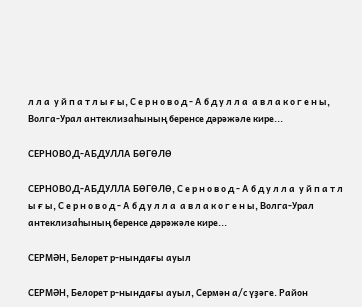л л а  у й п а т л ы ғ ы, С е р н о в о д ‑ А б д у л л а  а в л а к о г е н ы, Волга‑Урал антеклизаһының беренсе дәрәжәле кире...

СЕРНОВОД‑АБДУЛЛА БӨГӨЛӨ

СЕРНОВОД‑АБДУЛЛА БӨГӨЛӨ, С е р н о в о д ‑ А б д у л л а  у й п а т л ы ғ ы, С е р н о в о д ‑ А б д у л л а  а в л а к о г е н ы, Волга‑Урал антеклизаһының беренсе дәрәжәле кире...

СЕРМӘН, Белорет р‑нындағы ауыл

СЕРМӘН, Белорет р‑нындағы ауыл, Сермән а/с үҙәге. Район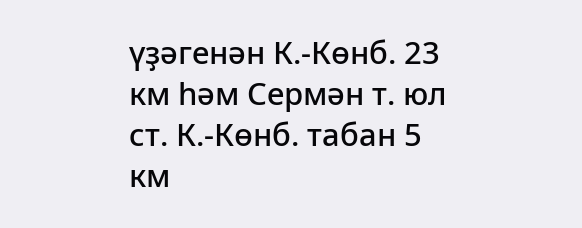үҙәгенән К.‑Көнб. 23 км һәм Сермән т. юл ст. К.‑Көнб. табан 5 км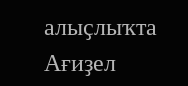алыҫлыҡта Ағиҙел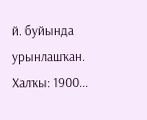й. буйында урынлашҡан. Халҡы: 1900...